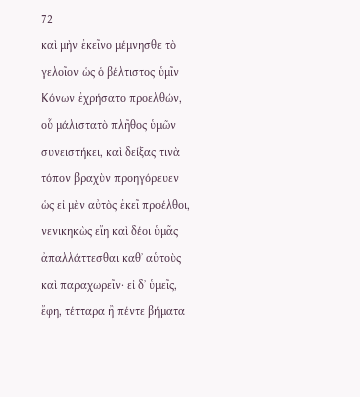72
καὶ μὴν ἐκεῖνο μέμνησθε τὸ γελοῖον ὡς ὁ βέλτιστος ὑμῖν Κόνων ἐχρήσατο προελθών, οὗ μάλιστατὸ πλῆθος ὑμῶν συνειστήκει, καὶ δείξας τινὰ τόπον βραχὺν προηγόρευεν ὡς εἰ μὲν αὐτὸς ἐκεῖ προέλθοι, νενικηκὼς εἴη καὶ δέοι ὑμᾶς ἀπαλλάττεσθαι καθʼ αὑτοὺς καὶ παραχωρεῖν· εἰ δʼ ὑμεῖς, ἔφη, τέτταρα ἢ πέντε βήματα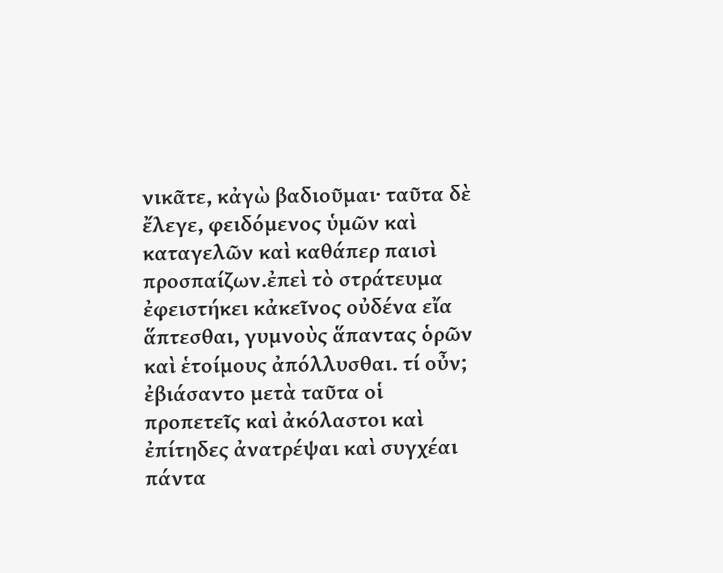νικᾶτε, κἀγὼ βαδιοῦμαι· ταῦτα δὲ ἔλεγε, φειδόμενος ὑμῶν καὶ καταγελῶν καὶ καθάπερ παισὶ προσπαίζων.ἐπεὶ τὸ στράτευμα ἐφειστήκει κἀκεῖνος οὐδένα εἴα ἅπτεσθαι, γυμνοὺς ἅπαντας ὁρῶν καὶ ἑτοίμους ἀπόλλυσθαι. τί οὖν; ἐβιάσαντο μετὰ ταῦτα οἱ προπετεῖς καὶ ἀκόλαστοι καὶ ἐπίτηδες ἀνατρέψαι καὶ συγχέαι πάντα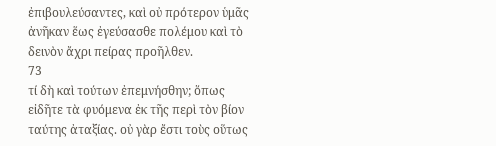ἐπιβουλεύσαντες, καὶ οὐ πρότερον ὑμᾶς ἀνῆκαν ἕως ἐγεύσασθε πολέμου καὶ τὸ δεινὸν ἄχρι πείρας προῆλθεν.
73
τί δὴ καὶ τούτων ἐπεμνήσθην; ὅπως εἰδῆτε τὰ φυόμενα ἐκ τῆς περὶ τὸν βίον ταύτης ἀταξίας. οὐ γὰρ ἔστι τοὺς οὕτως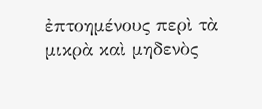ἐπτοημένους περὶ τὰ μικρὰ καὶ μηδενὸς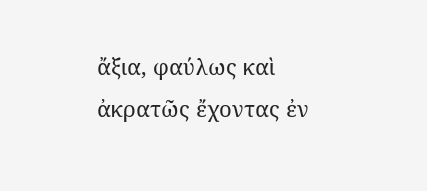ἄξια, φαύλως καὶ ἀκρατῶς ἔχοντας ἐν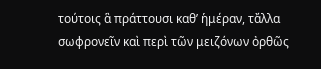τούτοις ἃ πράττουσι καθʼ ἡμέραν, τἄλλα σωφρονεῖν καὶ περὶ τῶν μειζόνων ὀρθῶς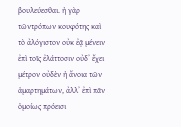βουλεύεσθαι. ἡ γὰρ τῶντρόπων κουφότης καὶ τὸ ἀλόγιστον οὐκ ἐᾷ μένειν ἐπὶ τοῖς ἐλάττοσιν οὐδʼ ἔχει μέτρον οὐδὲν ἡ ἄνοια τῶν ἁμαρτημάτων, ἀλλʼ ἐπὶ πᾶν ὁμοίως πρόεισι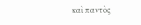καὶ παντὸς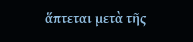ἅπτεται μετὰ τῆς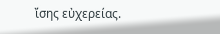ἴσης εὐχερείας.